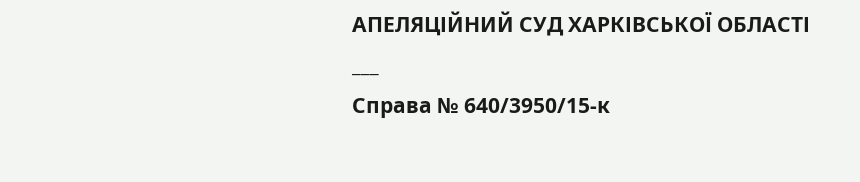АПЕЛЯЦІЙНИЙ СУД ХАРКІВСЬКОЇ ОБЛАСТІ
___
Справа № 640/3950/15-к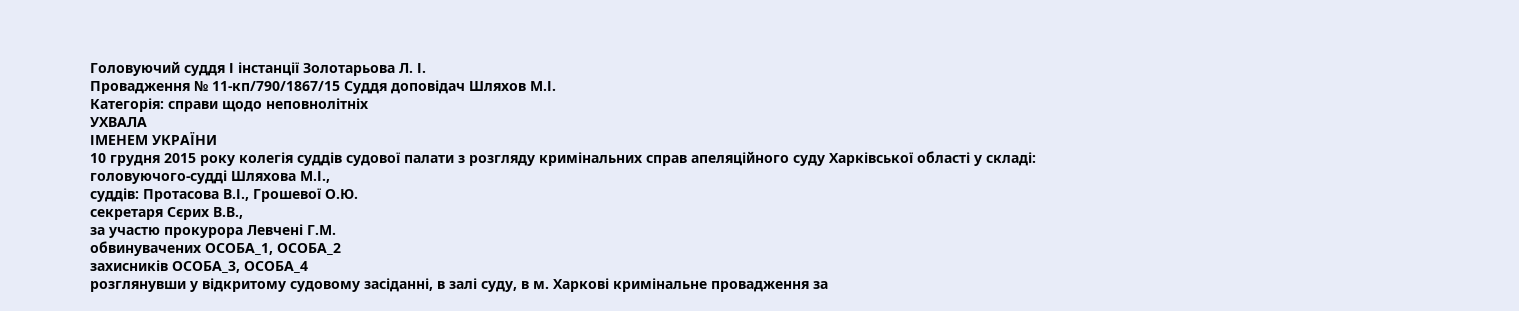Головуючий суддя І інстанції Золотарьова Л. І.
Провадження № 11-кп/790/1867/15 Суддя доповідач Шляхов М.І.
Категорія: справи щодо неповнолітніх
УХВАЛА
ІМЕНЕМ УКРАЇНИ
10 грудня 2015 року колегія суддів судової палати з розгляду кримінальних справ апеляційного суду Харківської області у складі:
головуючого-судді Шляхова М.І.,
суддів: Протасова В.І., Грошевої О.Ю.
секретаря Сєрих В.В.,
за участю прокурора Левчені Г.М.
обвинувачених ОСОБА_1, ОСОБА_2
захисників ОСОБА_3, ОСОБА_4
розглянувши у відкритому судовому засіданні, в залі суду, в м. Харкові кримінальне провадження за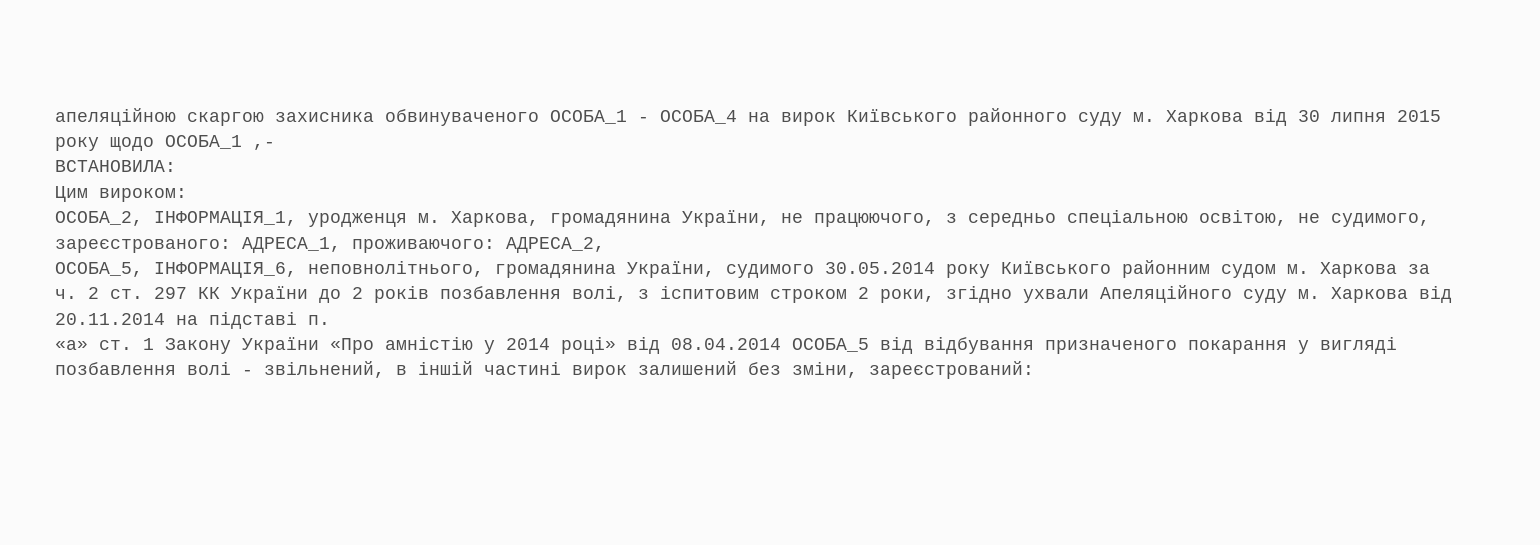апеляційною скаргою захисника обвинуваченого ОСОБА_1 - ОСОБА_4 на вирок Київського районного суду м. Харкова від 30 липня 2015 року щодо ОСОБА_1 ,-
ВСТАНОВИЛА:
Цим вироком:
ОСОБА_2, ІНФОРМАЦІЯ_1, уродженця м. Харкова, громадянина України, не працюючого, з середньо спеціальною освітою, не судимого, зареєстрованого: АДРЕСА_1, проживаючого: АДРЕСА_2,
ОСОБА_5, ІНФОРМАЦІЯ_6, неповнолітнього, громадянина України, судимого 30.05.2014 року Київського районним судом м. Харкова за ч. 2 ст. 297 КК України до 2 років позбавлення волі, з іспитовим строком 2 роки, згідно ухвали Апеляційного суду м. Харкова від 20.11.2014 на підставі п.
«а» ст. 1 Закону України «Про амністію у 2014 році» від 08.04.2014 ОСОБА_5 від відбування призначеного покарання у вигляді позбавлення волі - звільнений, в іншій частині вирок залишений без зміни, зареєстрований: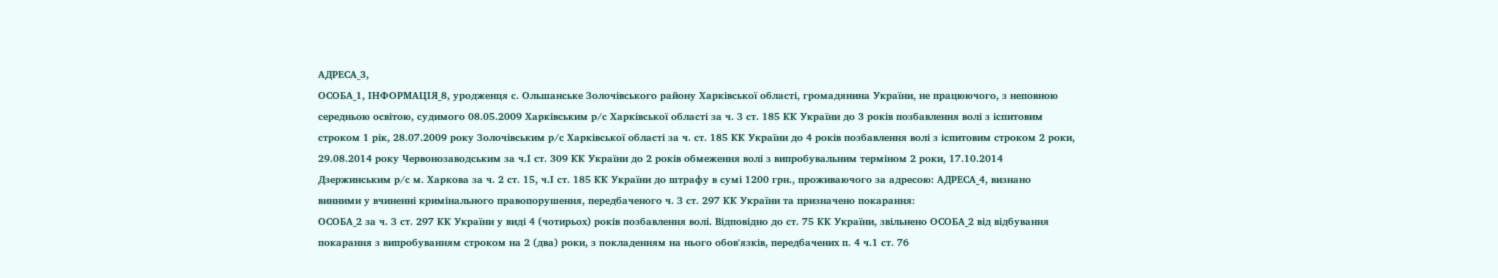АДРЕСА_3,
ОСОБА_1, ІНФОРМАЦІЯ_8, уродженця с. Ольшанське Золочівського району Харківської області, громадянина України, не працюючого, з неповною середньою освітою, судимого 08.05.2009 Харківським р/с Харківської області за ч. З ст. 185 КК України до 3 років позбавлення волі з іспитовим строком 1 рік, 28.07.2009 року Золочівським р/с Харківської області за ч. ст. 185 КК України до 4 років позбавлення волі з іспитовим строком 2 роки, 29.08.2014 року Червонозаводським за ч.І ст. 309 КК України до 2 років обмеження волі з випробувальним терміном 2 роки, 17.10.2014 Дзержинським р/с м. Харкова за ч. 2 ст. 15, ч.І ст. 185 КК України до штрафу в сумі 1200 грн., проживаючого за адресою: АДРЕСА_4, визнано винними у вчиненні кримінального правопорушення, передбаченого ч. З ст. 297 КК України та призначено покарання:
ОСОБА_2 за ч. З ст. 297 КК України у виді 4 (чотирьох) років позбавлення волі. Відповідно до ст. 75 КК України, звільнено ОСОБА_2 від відбування покарання з випробуванням строком на 2 (два) роки, з покладенням на нього обов'язків, передбачених п. 4 ч.1 ст. 76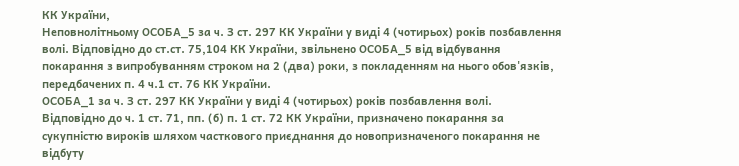КК України,
Неповнолітньому ОСОБА_5 за ч. З ст. 297 КК України у виді 4 (чотирьох) років позбавлення волі. Відповідно до ст.ст. 75,104 КК України, звільнено ОСОБА_5 від відбування покарання з випробуванням строком на 2 (два) роки, з покладенням на нього обов'язків, передбачених п. 4 ч.1 ст. 76 КК України.
ОСОБА_1 за ч. З ст. 297 КК України у виді 4 (чотирьох) років позбавлення волі.
Відповідно до ч. 1 ст. 71, пп. (б) п. 1 ст. 72 КК України, призначено покарання за сукупністю вироків шляхом часткового приєднання до новопризначеного покарання не відбуту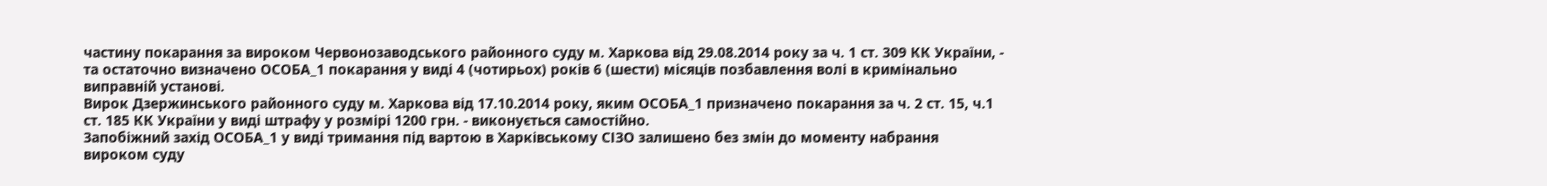частину покарання за вироком Червонозаводського районного суду м. Харкова від 29.08.2014 року за ч. 1 ст. 309 КК України, - та остаточно визначено ОСОБА_1 покарання у виді 4 (чотирьох) років 6 (шести) місяців позбавлення волі в кримінально виправній установі.
Вирок Дзержинського районного суду м. Харкова від 17.10.2014 року, яким ОСОБА_1 призначено покарання за ч. 2 ст. 15, ч.1 ст. 185 КК України у виді штрафу у розмірі 1200 грн. - виконується самостійно.
Запобіжний захід ОСОБА_1 у виді тримання під вартою в Харківському СІЗО залишено без змін до моменту набрання вироком суду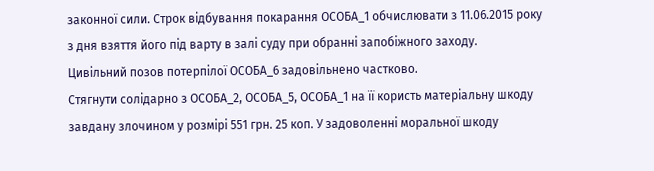законної сили. Строк відбування покарання ОСОБА_1 обчислювати з 11.06.2015 року з дня взяття його під варту в залі суду при обранні запобіжного заходу.
Цивільний позов потерпілої ОСОБА_6 задовільнено частково.
Стягнути солідарно з ОСОБА_2, ОСОБА_5, ОСОБА_1 на її користь матеріальну шкоду завдану злочином у розмірі 551 грн. 25 коп. У задоволенні моральної шкоду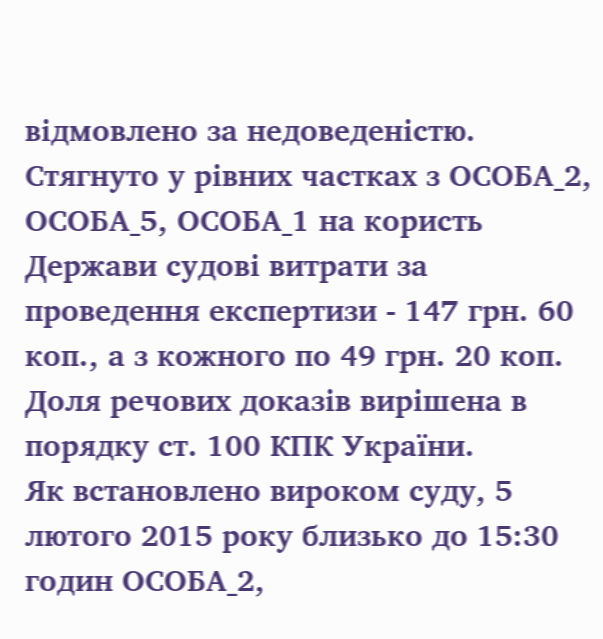відмовлено за недоведеністю.
Стягнуто у рівних частках з ОСОБА_2, ОСОБА_5, ОСОБА_1 на користь Держави судові витрати за проведення експертизи - 147 грн. 60 коп., а з кожного по 49 грн. 20 коп.
Доля речових доказів вирішена в порядку ст. 100 КПК України.
Як встановлено вироком суду, 5 лютого 2015 року близько до 15:30 годин ОСОБА_2,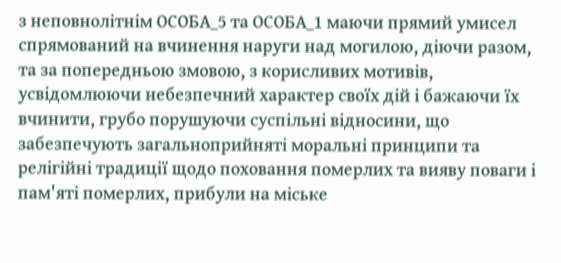з неповнолітнім ОСОБА_5 та ОСОБА_1 маючи прямий умисел спрямований на вчинення наруги над могилою, діючи разом, та за попередньою змовою, з корисливих мотивів, усвідомлюючи небезпечний характер своїх дій і бажаючи їх вчинити, грубо порушуючи суспільні відносини, що забезпечують загальноприйняті моральні принципи та релігійні традиції щодо поховання померлих та вияву поваги і пам'яті померлих, прибули на міське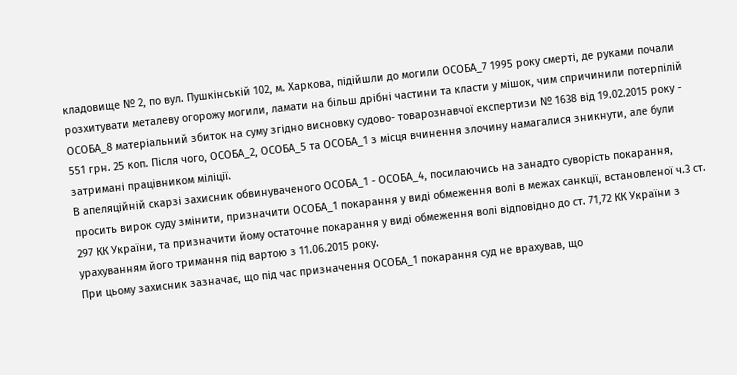кладовище № 2, по вул. Пушкінській 102, м. Харкова, підійшли до могили ОСОБА_7 1995 року смерті, де руками почали розхитувати металеву огорожу могили, ламати на більш дрібні частини та класти у мішок, чим спричинили потерпілій ОСОБА_8 матеріальний збиток на суму згідно висновку судово- товарознавчої експертизи № 1638 від 19.02.2015 року - 551 грн. 25 коп. Після чого, ОСОБА_2, ОСОБА_5 та ОСОБА_1 з місця вчинення злочину намагалися зникнути, але були затримані працівником міліції.
В апеляційній скарзі захисник обвинуваченого ОСОБА_1 - ОСОБА_4, посилаючись на занадто суворість покарання, просить вирок суду змінити, призначити ОСОБА_1 покарання у виді обмеження волі в межах санкції, встановленої ч.3 ст. 297 КК України, та призначити йому остаточне покарання у виді обмеження волі відповідно до ст. 71,72 КК України з урахуванням його тримання під вартою з 11.06.2015 року.
При цьому захисник зазначає, що під час призначення ОСОБА_1 покарання суд не врахував, що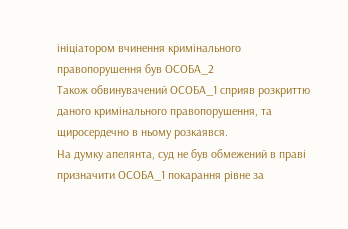ініціатором вчинення кримінального правопорушення був ОСОБА_2
Також обвинувачений ОСОБА_1 сприяв розкриттю даного кримінального правопорушення, та щиросердечно в ньому розкаявся.
На думку апелянта, суд не був обмежений в праві призначити ОСОБА_1 покарання рівне за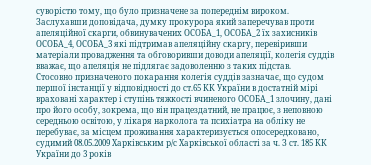суворістю тому, що було призначене за попереднім вироком.
Заслухавши доповідача, думку прокурора який заперечував проти апеляційної скарги, обвинувачених ОСОБА_1, ОСОБА_2 їх захисників ОСОБА_4, ОСОБА_3 які підтримав апеляційну скаргу, перевіривши матеріали провадження та обговоривши доводи апеляції, колегія суддів вважає, що апеляція не підлягає задоволенню з таких підстав.
Стосовно призначеного покарання колегія суддів зазначає, що судом першої інстанції у відповідності до ст.65 КК України в достатній мірі враховані характер і ступінь тяжкості вчиненого ОСОБА_1 злочину, дані про його особу, зокрема, що він працездатний, не працює, з неповною середньою освітою, у лікаря нарколога та психіатра на обліку не перебуває, за місцем проживання характеризується опосередковано, судимий 08.05.2009 Харківським р/с Харківської області за ч. З ст. 185 КК України до 3 років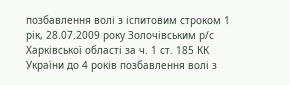позбавлення волі з іспитовим строком 1 рік, 28.07.2009 року Золочівським р/с Харківської області за ч. 1 ст. 185 КК України до 4 років позбавлення волі з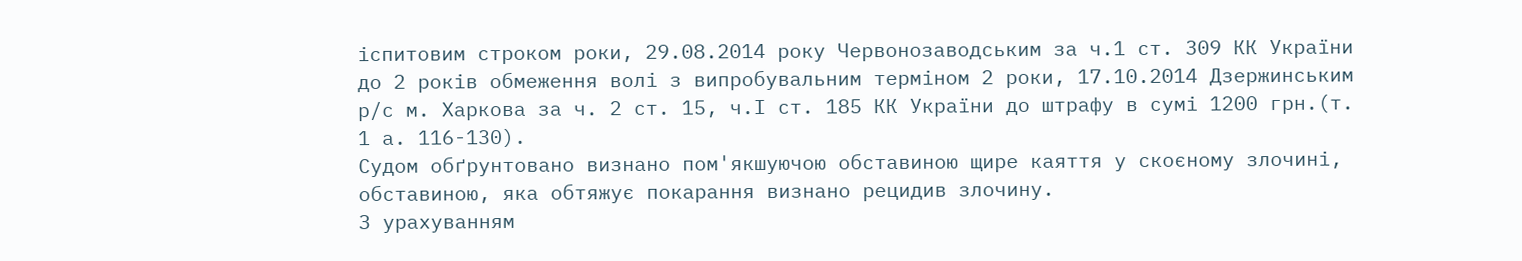іспитовим строком роки, 29.08.2014 року Червонозаводським за ч.1 ст. 309 КК України до 2 років обмеження волі з випробувальним терміном 2 роки, 17.10.2014 Дзержинським р/с м. Харкова за ч. 2 ст. 15, ч.І ст. 185 КК України до штрафу в сумі 1200 грн.(т. 1 а. 116-130).
Судом обґрунтовано визнано пом'якшуючою обставиною щире каяття у скоєному злочині, обставиною, яка обтяжує покарання визнано рецидив злочину.
З урахуванням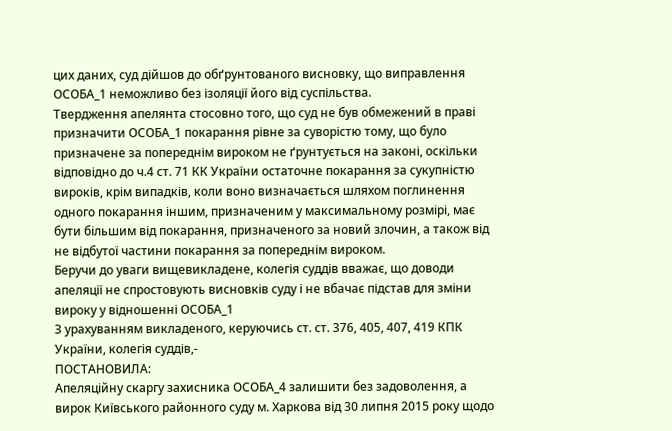цих даних, суд дійшов до обґрунтованого висновку, що виправлення ОСОБА_1 неможливо без ізоляції його від суспільства.
Твердження апелянта стосовно того, що суд не був обмежений в праві призначити ОСОБА_1 покарання рівне за суворістю тому, що було призначене за попереднім вироком не ґрунтується на законі, оскільки відповідно до ч.4 ст. 71 КК України остаточне покарання за сукупністю вироків, крім випадків, коли воно визначається шляхом поглинення одного покарання іншим, призначеним у максимальному розмірі, має бути більшим від покарання, призначеного за новий злочин, а також від не відбутої частини покарання за попереднім вироком.
Беручи до уваги вищевикладене, колегія суддів вважає, що доводи апеляції не спростовують висновків суду і не вбачає підстав для зміни вироку у відношенні ОСОБА_1
З урахуванням викладеного, керуючись ст. ст. 376, 405, 407, 419 КПК України, колегія суддів,-
ПОСТАНОВИЛА:
Апеляційну скаргу захисника ОСОБА_4 залишити без задоволення, а вирок Київського районного суду м. Харкова від 30 липня 2015 року щодо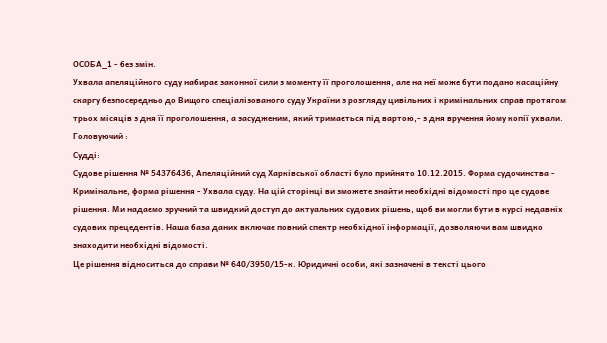ОСОБА_1 - без змін.
Ухвала апеляційного суду набирає законної сили з моменту її проголошення, але на неї може бути подано касаційну скаргу безпосередньо до Вищого спеціалізованого суду України з розгляду цивільних і кримінальних справ протягом трьох місяців з дня її проголошення, а засудженим, який тримається під вартою,- з дня вручення йому копії ухвали.
Головуючий :
Судді:
Судове рішення № 54376436, Апеляційний суд Харківської області було прийнято 10.12.2015. Форма судочинства - Кримінальне, форма рішення - Ухвала суду. На цій сторінці ви зможете знайти необхідні відомості про це судове рішення. Ми надаємо зручний та швидкий доступ до актуальних судових рішень, щоб ви могли бути в курсі недавніх судових прецедентів. Наша база даних включає повний спектр необхідної інформації, дозволяючи вам швидко знаходити необхідні відомості.
Це рішення відноситься до справи № 640/3950/15-к. Юридичні особи, які зазначені в тексті цього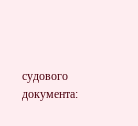судового документа: